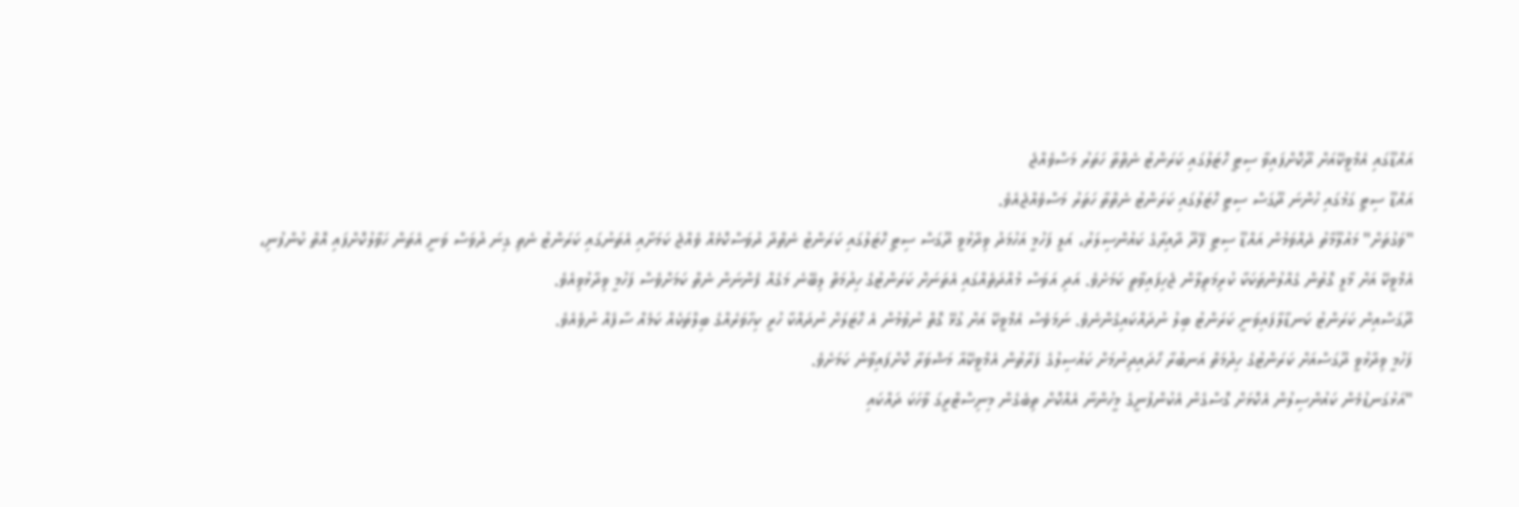އައްޑޫގައި އެމްވީކޭއަށް ދޫކޮށްފައިވާ ސިޓީ ހޮޓަލުގައި ކަރަންޓު ނެތްތާ ހަތަރު މަސްވެއްޖެ
އައްޑޫ ސިޓީ ގަމުގައި ހުންނަ ދޫގަސް ސިޓީ ހޮޓަލުގައި ކަރަންޓު ނެތްތާ ހަތަރު މަސްވެއްޖެއެވެ.
"ވަގުތަށް" މައުލޫމާތު ދެއްވަމުން އައްޑޫ ސިޓީ ފޭދޫ ދާއިރާގެ ކައުންސިލަރު، އަލީ ފަހުމީ އަހުމަދު ވިދާޅުވީ ދޫގަސް ސިޓީ ހޮޓަލުގައި ކަރަންޓު ނެތްދާ ދުވަސްކޮޅެއް ވެއްޖެ ކަމަށާއި އެތަނުގައި ކަރަންޓު ނެތި ގިނަ ދުވަސް ވަނީ އެތަން ހަވާލުކޮށްފައި އޮތް ކުންފުނި، އެމްވީކޭ އަށް މާލީ ގޮތުން ގެއްލުންތަކަކާ ކުރިމަތިލާން ޖެހިފައިވާތީ ކަމަށެވެ. އަދި އަވަސް މުއްދަތެއްގައި އެތަނަށް ކަރަންޓުގެ ހިދުމަތް ލިބޭނެ މަގެއް ފެންނަން ނެތް ކަމަށްވެސް ފަހުމީ ވިދާޅުވިއެވެ.
ދޫގަސްއިން ކަރަންޓު ކަނޑާލާފައިވަނީ ކަރަންޓު ބިލު ނުދައްކައިގެންނެވެ. ނަމަވެސް އެމްވީކޭ އަށް ގުޅޭ ގޮތް ނުވުމުން އެ ހޮޓަލަށް ނުދައްކާ ހުރީ ކިހާވަރެއްގެ ބިލްތަކެއް ކަމެއް ސާފެއް ނުވެއެވެ.
ފަހުމީ ވިދާޅުވީ ދޫގަސްއަށް ކަރަންޓުގެ ހިދުމަތް އަނބުރާ ހޯދައިދިނުމަށް ކައުސިލުގެ ފަރާތުން އެމްވީކޭއާ މަޝްވަރާ ކޮށްފައިވާނެ ކަމަށެވެ.
"އަޅުގަނޑުމެން ކައުންސިލުން އެކޮޅަށް ގޮސްގެން އެކުންފުނީގެ މީހުންނާ އެއްކޮށް ތިބެގެން މިނިސްޓްރީގަ ވާހަކަ ދައްކައި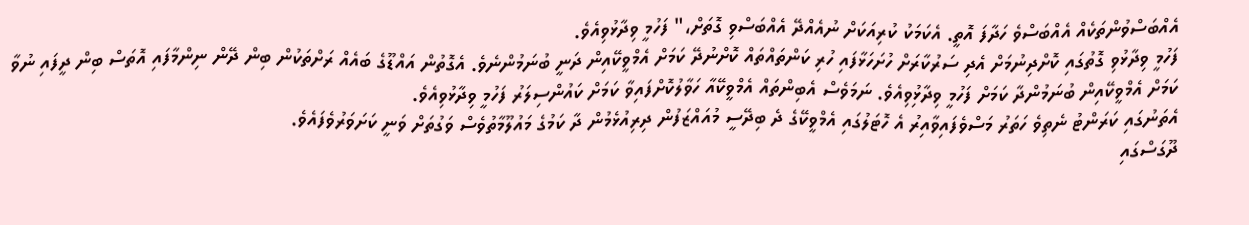އެއްބަސްވުންތަކެއް އެއްބަސްވެ ހަދާފަ އޮތީ. އެކަމަކު ކުރިއަކަށް ނުއެއްދޭ އެއްބަސްވި ގޮތަށް،" ފަހުމީ ވިދާޅުވިއެވެ.
ފަހުމީ ވިދާޅުވި ގޮތުގައި ކޮށްދިނުމަށް އެދި ސަރުކާރަށް ހުށަހަޅާފައި ހުރި ކަންތައްތައް ކޮށްނުދޭ ކަމަށް އެމްވީކޭއިން ދަނީ ބުނަމުންނެވެ. އެގޮތުން އައްޑޫގެ ބައެއް ރަށްތަކުން ބިން ދޭން ނިންމާފައި އޮތަސް ބިން ދީފައި ނުވާ ކަމަށް އެމްވީކޭއިން ބުނަމުންދާ ކަމަށް ފަހުމީ ވިދާޅުިވިއެވެ. ނަމަވެސް އެބިންތައް އެމްވީކޭއާ ހަވާލުކޮށްފައިވާ ކަމަށް ކައުންސިލަރު ފަހުމީ ވިދާޅުވިއެވެ.
އެތަނުގައި ކަރަންޓު ނެތިވެ ހަތަރު މަސްވެފައިވާއިރު އެ ހޮޓަލުގައި އެމްވީކޭގެ ދެ ބިދޭސީ މުއައްޒަފުން ދިރިއުޅެމުން ދާ ކަމުގެ މައުލޫމާތުވެސް ވަގުތަށް ވަނީ ކަށަވަރުވެފައެވެ.
ދޫގަސްގައި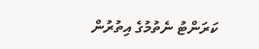ކަރަންޓު ނެތުމުގެ އިތުރުން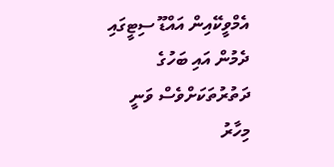އެމްވީކޭއިން އައްޑޫ ސިޓީގައި ދެމުން އައި ބަހުގެ ދަތުރުތަކަށްވެސް ވަނީ މިހާރު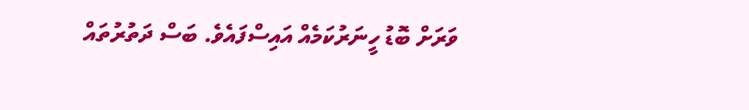ވަރަށް ބޮޑު ހީނަރުކަމެއް އައިސްފައެވެ. ބަސް ދަތުރުތައް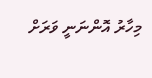މިހާރު އޮންނަނީ ވަރަށް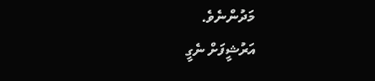މަދުންނެވެ.
އަރުޝީފަށް ނެގީ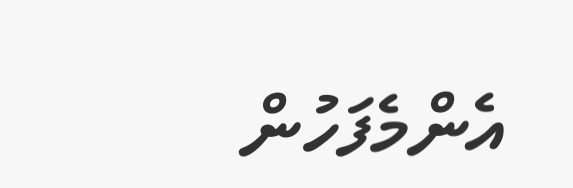އެންމެފަހުން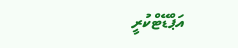އަޕްޑޭޓްކުރީ